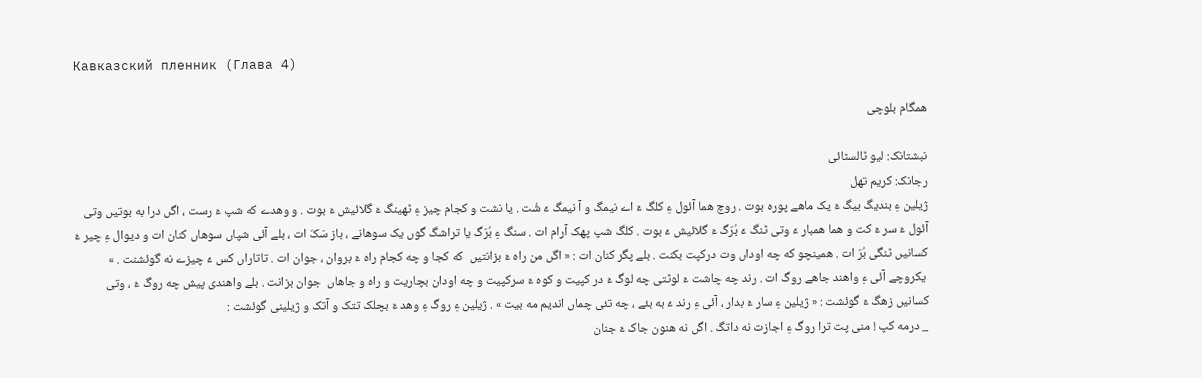Кавказский пленник (Глава 4)

ھمگام بلوچی

نبشتانک: لیو ٹالسٹائی
رجانک: کریم تھل
ژیلین ءِ بندیگ بیگ ءَ یک ماهے پوره بوت . روچ هما آئول ءِ کلگ ءَ اے نیمگ و آ نیمگ ءَ شُت . یا نشت و کجام چیز ءِ ٹهینگ ءَ گلائیش ءَ بوت . و وهدے که شپ ءَ رست ، اگں درا به بوتیں وتی آئول ءَ سر ءَ کت و هما همبار ءَ وتی ٹنگ ءَ بُرّگ ءَ گلائیش ءَ بوت . کلگ شپ پهک آرام ات . سنگ ءِ بُرّگ یا تراشگ گوں یک سوهانے ، باز سَکّ ات ، بلے آئی شپاں سوهاں کنان ات و دیوال ءِ چیر ءَ کسانیں ٹنگی بُرّ ات . همینچو که چه اوداں وت درکپت بکنت . بلے پگر کنان ات : « اگں من راه ءَ بزانتیں  که کجا و چه کجام راه ءَ بروان ، جوان ات . تاتاراں کس ءَ چیزے نه گوئشنت . »
 یکروچے آئی ءِ واهند جاهے روگ ات . رند چه چاشت ءَ لوٹتی چه لوگ ءَ در کپیت و کوه ءَ سرکپیت و چه اودان بچاریت و راه و جاهاں  جوان بزانت . بلے واهندی پیش چه روگ ءَ ، وتی کسانیں زهگ ءَ گوئشت : « ژیلین ءِ سار ءَ بدار ، آئی ءِ رند ءَ به بئے ، چه تئی چماں اندیم مه بیت » . ژیلین ءِ روگ ءِ وهد ءَ بچلک تتک و آتک و ژیلینی گوئشت :
_ درمه کپ ! منی پت ترا روگ ءِ اجازت نه داتگ . اگں نه هنون جاک ءَ جنان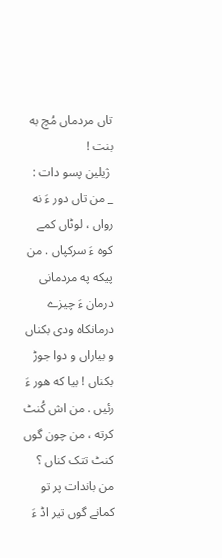تاں مردماں مُچ به بنت !
 ژیلین پسو دات :
_ من تاں دور ءَ نه رواں ، لوٹاں کمے کوه ءَ سرکپاں . من پیکه په مردمانی درمان ءَ چیزے درمانکاه ودی بکناں و بیاراں و دوا جوڑ بکناں ! بیا که هور ءَ رئیں . من اش کُنٹ کرته ، من چون گوں کنٹ تتک کناں ؟ من باندات پر تو کمانے گوں تیر اڈ ءَ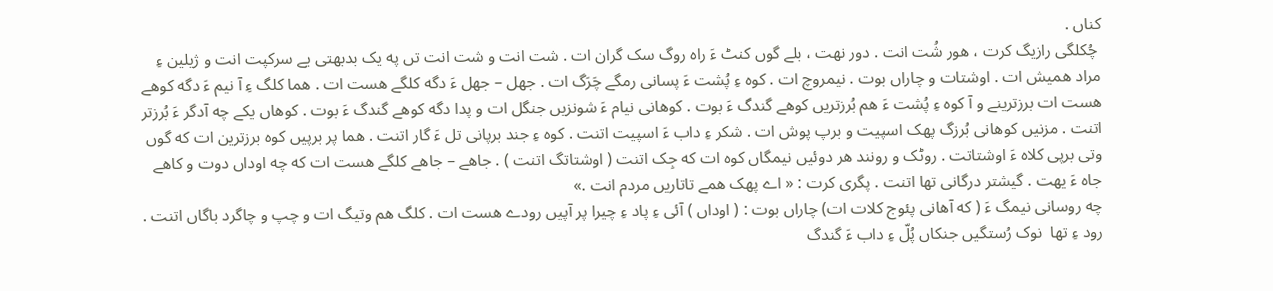کناں .
 چُکلگی رازیگ کرت ، هور شُت انت . دور نهت ، بلے گوں کنٹ ءَ راه روگ سک گران ات . شت انت و شت انت تں په یک بدبهتی یے سرکپت انت و ژیلین ءِ مراد همیش ات . اوشتات و چاراں بوت . نیمروچ ات . کوه ءِ پُشت ءَ پسانی رمگے چَرَگ ات . جهل – جهل ءَ دگه کلگے هست ات . هما کلگ ءِ آ نیم ءَ دگه کوهے هست ات برزترینے و آ کوه ءِ پُشت ءَ هم بُرزتریں کوهے گندگ ءَ بوت . کوهانی نیام ءَ شونزیں جنگل ات و پدا دگه کوهے گندگ ءَ بوت . کوهاں یکے چه آدگر ءَ بُرزتر اتنت . مزنیں کوهانی بُرزگ پهک اسپیت و برپ پوش ات . شکر ءِ داب ءَ اسپیت اتنت . کوه ءِ جند برپانی تل ءَ گار اتنت . هما پر برپیں کوه برزترین ات که گوں وتی برپی کلاه ءَ اوشتاتت . روٹک و رونند هر دوئیں نیمگاں کوه ات که جِک اتنت ( اوشتاتگ اتنت ) . جاهے – جاهے کلگے هست ات که چه اوداں دوت و کاهے جاه ءَ یهت . گیشتر درگانی تها اتنت . پگری کرت : « اے پهک همے تاتاریں مردم انت .»
چه روسانی نیمگ ءَ ( که آهانی پئوج کلات ات) چاراں بوت : ( اوداں ) آئی ءِ پاد ءِ چیرا پر آپیں رودے هست ات . کلگ هم وتیگ ات و چپ و چاگرد باگاں اتنت . رود ءِ تها  نوک رُستگیں جنکاں پُلّ ءِ داب ءَ گندگ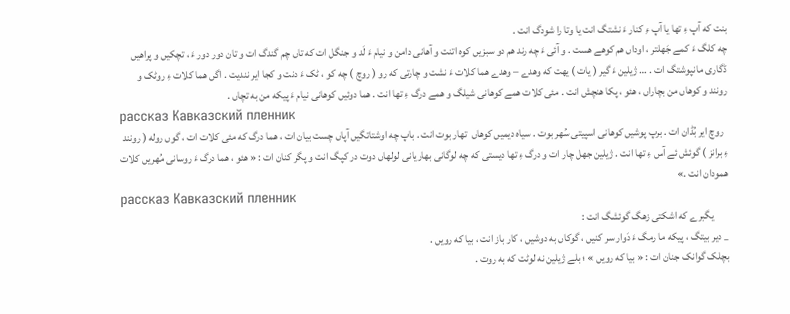بنت که آپ ءِ تها یا آپ ءِ کنار ءَ نشتگ انت یا وتا را شودگ انت .
چه کلگ ءَ کمے جَهلتر ، اوداں هم کوهے هست . و آئی ءَ چه رند هم دو سبزیں کوه اتنت و آهانی دامن و نیام ءَ لَد و جنگل ات که تاں چم گندگ ات و تان دور دور ءَ ، تچکیں و پراهیں ڈگاری مانپوشتگ ات . … ژیلین ءَ گیر ( یات ) یهت که وهدے – وهدے هما کلات ءَ نشت و چارتی که رو ( روچ ) چه کو ، ٹک ءَ دنت و کجا ایر نندیت . اگں هما کلات ءِ روٹک و رونند و کوهاں من بچاراں ، هئو ، پکا هنچش انت . مئی کلات همے کوهانی شیلگ و همے درگ ءِ تها انت . هما دوئیں کوهانی نیام ءَ پیکه من به تچاں .
рассказ Кавказский пленник
  روچ ایر بُڈان ات . برپ پوشیں کوهانی اسپیتی سُهر بوت . سیاه دیمیں کوهاں  تهار بوت انت . باپ چه اوشتاتگیں آپاں چست بیان ات ، هما درگ که مئی کلات ات ، گوں روله ( رونند ءِ برانز ) گوئش ئے آس ءِ تها انت . ژیلین جهل چار ات و درگ ءِ تها دیستی که چه لوگانی بهاریانی لولهاں دوت در کپگ انت و پگر کنان ات : « هئو ، هما درگ ءَ روسانی مُهریں کلات  همودان انت .»
рассказ Кавказский пленник
       یگبرے که اشکتی زهگ گوئشگ انت :
_ دیر بیتگ ، پیکه ما رمگ ءَ دَوار سر کنیں ، گوکاں به دوشیں ، کار باز انت ، بیا که رویں .
بچلک گوانک جنان ات : « بیا که رویں » ؛ بلے ژیلین نه لوٹت که به روت .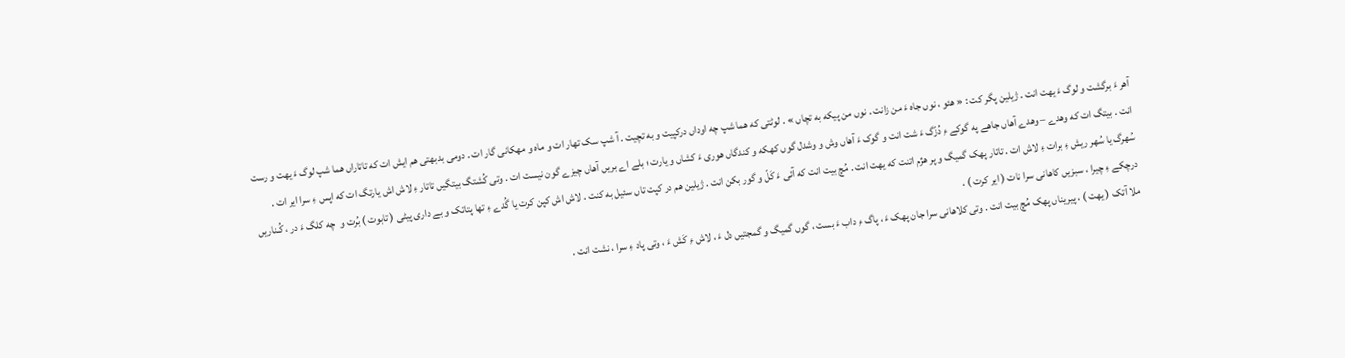آهر ءَ برگشت و لوگ ءَ یهت انت . ژیلین پگر کت : « هئو ، نوں جاه ءَ من زانت . نوں من پیکه به تچاں » . لوٹتی که هما شپ چه اوداں درکپیت و به تچیت . آ شپ سک تهار ات و ماه و مهکانی گار ات . دومی بدبهتی هم ایش ات که تاتاراں هما شپ لوگ ءَ یهت و رست انت . بیتگ ات که وهدے – وهدے آهاں جاهے په گوکے ءِ دُزّگ ءَ شت انت و گوک ءَ آهاں وش و وشدل گوں کهکه و کندگاں هوری ءَ کشاں و یارت ؛ بلے اے بریں آهاں چیزے گون نیست ات . وتی کُشتگ بیتگیں تاتار ءِ لاش اش یارتگ ات که اپس ءِ سرا ایر ات .  سُهرگ یا سُهر ریش ءِ برات ءِ لاش ات . تاتار پهک گمیگ و پر هژم اتنت که یهت انت . مُچ بیت انت که آئی ءَ کَلّ و گور بکن انت . ژیلین هم در کپت تاں سئیل به کنت . لاش اش کپن کرت یا گُدے ءِ تها پتاتک و بے داری پیٹی ( تابوت ) بُرت و  چه کلگ ءَ در ، کُـناریں درچکے ءِ چیرا ، سبزیں کاهانی سرا نات ( ایر کرت ) .
ملا آتک ( یهت ) ، پیریناں پهک مُچ بیت انت . وتی کلاهانی سرا جان پهک ءَ ، پاگ ءِ داب ءَ بست ، گوں گمیگ و گمجتیں دل ءَ ، لاش ءِ کَش ءَ ، وتی پاد ءِ سرا ، نشت انت .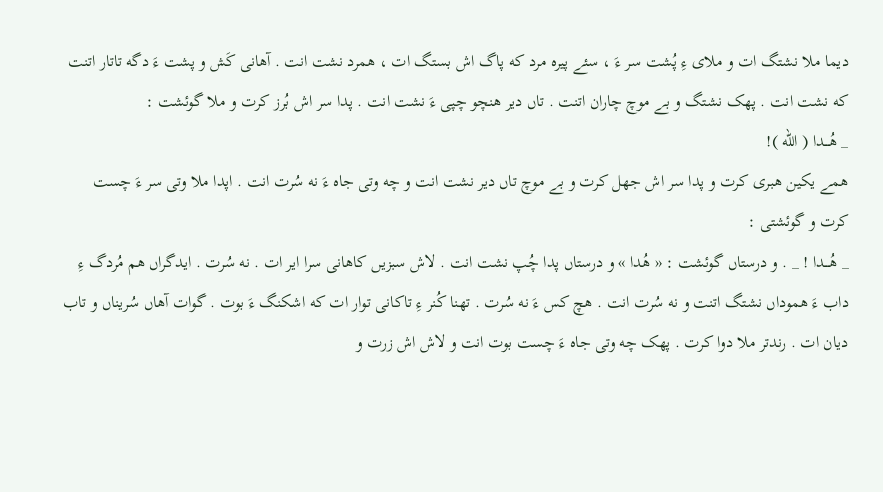دیما ملا نشتگ ات و ملای ءِ پُشت سر ءَ ، سئے پیره مرد که پاگ اش بستگ ات ، همرد نشت انت . آهانی کَش و پشت ءَ دگه تاتار اتنت که نشت انت . پهک نشتگ و بے موچ چاران اتنت . تاں دیر هنچو چپی ءَ نشت انت . پدا سر اش بُرز کرت و ملا گوئشت :
_ هُـــدا ( الله )!
همے یکین هبری کرت و پدا سر اش جهل کرت و بے موچ تاں دیر نشت انت و چه وتی جاه ءَ نه سُرت انت . اپدا ملا وتی سر ءَ چست کرت و گوئشتی :
_ هُـــدا ! _ . و درستاں گوئشت : « هُدا » و درستاں پدا چُپ نشت انت . لاش سبزیں کاهانی سرا ایر ات . نه سُرت . ایدگراں هم مُردگ ءِ داب ءَ هموداں نشتگ اتنت و نه سُرت انت . هچ کس ءَ نه سُرت . تهنا کُنر ءِ تاکانی توار ات که اشکنگ ءَ بوت . گوات آهاں سُریناں و تاب دیان ات . رندتر ملا دوا کرت . پهک چه وتی جاه ءَ چست بوت انت و لاش اش زرت و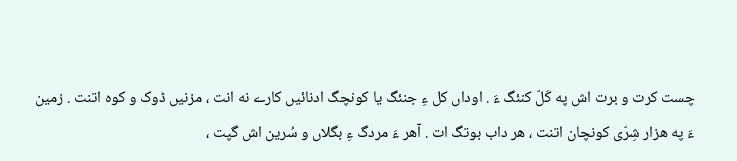چست کرت و برت اش په کَلّ کنئگ ءَ . اوداں کل ءِ جنئگ یا کونچگ ادنائیں کارے نه انت ، مزنیں ڈوک و کوه اتنت . زمین ءَ په هزار شِرّی کونچان اتنت ، هر داب بوتگ ات . آهر ءَ مردگ ءِ بگلاں و سُرین اش گپت ،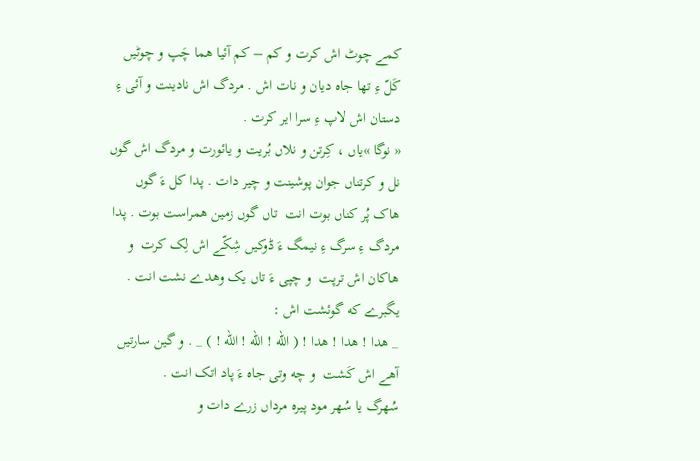کمے چوٹ اش کرت و کم – کم آئیا هما چَپ و چوٹیں کَلّ ءِ تها جاه دیان و نات اش . مردگ اش نادینت و آئی ءِ دستان اش لاپ ءِ سرا ایر کرت .
« نوگا »یاں ، کِرتن و نلاں بُریت و یائورت و مردگ اش گوں نل و کرتناں جوان پوشینت و چیر دات . پدا کل ءَ گوں هاک پُر کناں بوت انت  تاں گوں زمین همراست بوت . پدا مردگ ءِ سرگ ءِ نیمگ ءَ ڈوکیں شِکّے اش لِک کرت  و هاکان اش ترپت  و چپی ءَ تاں یک وهدے نشت انت . یگبرے که گوئشت اش :
_ هدا ! هدا ! هدا ! ( الله ! الله ! الله ! ) _ . و گین سارتیں آهے اش کَشت  و چه وتی جاه ءَ پاد اتک انت .
سُهرگ یا سُهر مود پیره مرداں زرے دات و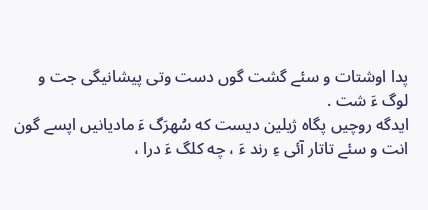پدا اوشتات و سئے گشت گوں دست وتی پیشانیگی جت و لوگ ءَ شت .
ایدگه روچیں پگاه ژیلین دیست که سُهرَگ ءَ مادیانیں اپسے گون انت و سئے تاتار آئی ءِ رند ءَ ، چه کلگ ءَ درا ،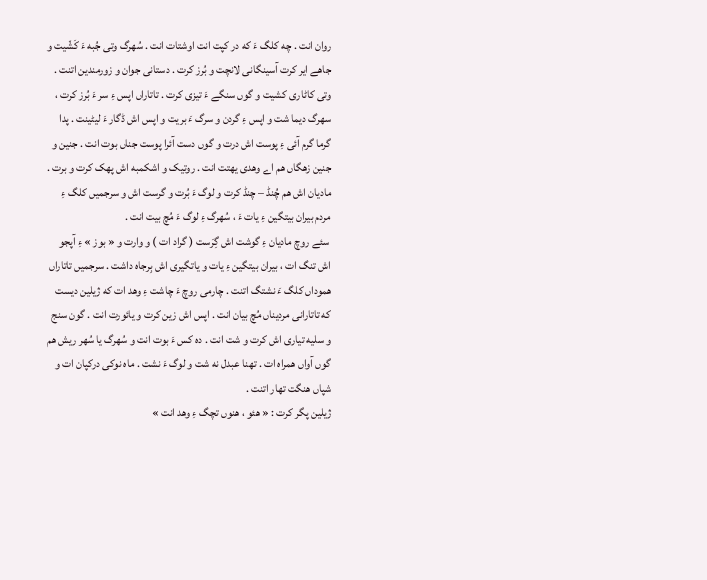روان انت . چه کلگ ءَ که در کپت انت اوشتات انت . سُهرگ وتی جُبه ءَ کَشّیت و جاهے ایر کرت آسینگانی لانچت و بُرز کرت . دستانی جوان و زورمندین اتنت . وتی کاٹاری کشیت و گوں سنگے ءَ تیزی کرت . تاتاراں اپس ءِ سر ءَ بُرز کرت ، سهرگ دیما شت و اپس ءِ گردن و سرگ ءَ بریت و اپس اش ڈگار ءَ لیٹینت . پدا گرما گرم آئی ءِ پوست اش درت و گوں دست آئرا پوست جناں بوت انت . جنین و جنین زهگاں هم اے وهدی یهتت انت . روتیک و اشکمبه اش پهک کرت و برت . مادیان اش هم چُنڈ – چنڈ کرت و لوگ ءَ بُرت و گرست اش و سرجمیں کلگ ءِ مردم بیران بیتگین ءِ یات ءَ ، سُهرگ ءِ لوگ ءَ مُچ بیت انت .
 سئے روچ مادیان ءِ گوشت اش گِرَست ( گراد ات ) و وارت و « بوز » ءِ آپجو اش تنگ ات ، بیران بیتگین ءِ یات و یاتگیری اش بِرجاه داشت . سرجمیں تاتاراں هموداں کلگ ءَ نشتگ اتنت . چارمی روچ ءَ چاشت ءِ وهد ات که ژیلین دیست که تاتارانی مردیناں مُچ بیان انت . اپس اش زین کرت و یائورت انت . گون سنج و سلیه تیاری اش کرت و شت انت . ده کس ءَ بوت انت و سُهرگ یا سُهر ریش هم گوں آواں همراه ات . تهنا عبدل نه شت و لوگ ءَ نشت . ماه نوکی درکپان ات و شپاں هنگت تهار اتنت .
ژیلین پگر کرت : « هئو ، هنوں تچگ ءِ وهد انت »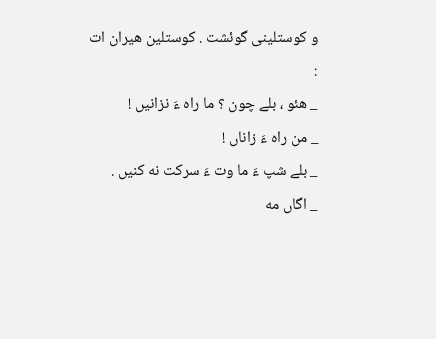و کوستلینی گوئشت . کوستلین هیران ات :
_ هئو ، بلے چون ؟ ما راه ءَ نزانیں !
_ من راه ءَ زاناں !
_ بلے شپ ءَ ما وت ءَ سرکت نه کنیں .
_ اگاں مه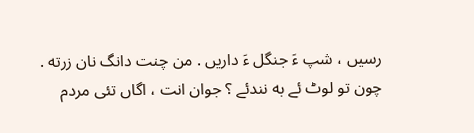رسیں ، شپ ءَ جنگل ءَ داریں . من چنت دانگ نان زرته . چون تو لوٹ ئے به نندئے ؟ جوان انت ، اگاں تئی مردم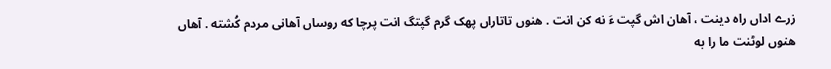زرے اداں راه دینت ، آهان اش گپت ءَ نه کن انت . هنوں تاتاراں پهک گرم گپتگ انت پرچا که روساں آهانی مردم کُشته . آهاں هنوں لوٹنت ما را به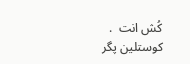کُش انت  .
کوستلین پگر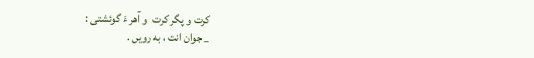کرت و پگر کرت  و آهر ءَ گوئشتی :
_ جوان انت ، به رویں .